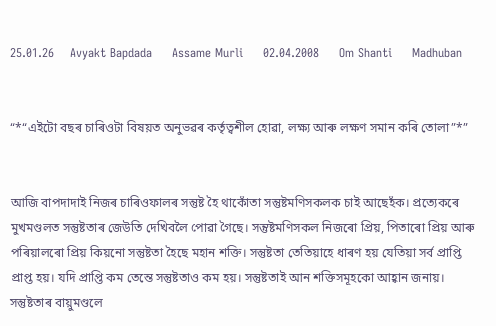25.01.26    Avyakt Bapdada     Assame Murli     02.04.2008     Om Shanti     Madhuban


“*“এইটো বছৰ চাৰিওটা বিষয়ত অনুভৱৰ কৰ্তৃত্বশীল হোৱা, লক্ষ্য আৰু লক্ষণ সমান কৰি তোলা”*”


আজি বাপদাদাই নিজৰ চাৰিওফালৰ সন্তুষ্ট হৈ থাকোঁতা সন্তুষ্টমণিসকলক চাই আছেহঁক। প্ৰত্যেকৰে মুখমণ্ডলত সন্তুষ্টতাৰ জেউতি দেখিবলৈ পোৱা গৈছে। সন্তুষ্টমণিসকল নিজৰো প্ৰিয়, পিতাৰো প্ৰিয় আৰু পৰিয়ালৰো প্ৰিয় কিয়নো সন্তুষ্টতা হৈছে মহান শক্তি। সন্তুষ্টতা তেতিয়াহে ধাৰণ হয় যেতিয়া সৰ্ব প্ৰাপ্তি প্ৰাপ্ত হয়। যদি প্ৰাপ্তি কম তেন্তে সন্তুষ্টতাও কম হয়। সন্তুষ্টতাই আন শক্তিসমূহকো আহ্বান জনায়। সন্তুষ্টতাৰ বায়ুমণ্ডলে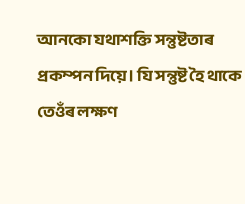আনকো যথাশক্তি সন্তুষ্টতাৰ প্ৰকম্পন দিয়ে। যি সন্তুষ্ট হৈ থাকে তেওঁৰ লক্ষণ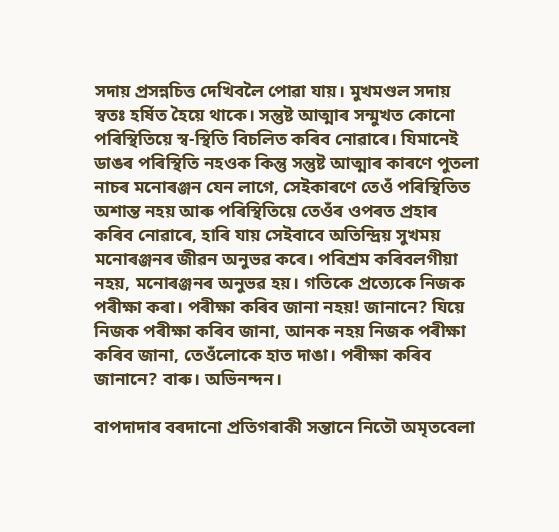সদায় প্ৰসন্নচিত্ত দেখিবলৈ পোৱা যায়। মুখমণ্ডল সদায় স্বতঃ হৰ্ষিত হৈয়ে থাকে। সন্তুষ্ট আত্মাৰ সন্মুখত কোনো পৰিস্থিতিয়ে স্ব-স্থিতি বিচলিত কৰিব নোৱাৰে। যিমানেই ডাঙৰ পৰিস্থিতি নহওক কিন্তু সন্তুষ্ট আত্মাৰ কাৰণে পুতলা নাচৰ মনোৰঞ্জন যেন লাগে, সেইকাৰণে তেওঁ পৰিস্থিতিত অশান্ত নহয় আৰু পৰিস্থিতিয়ে তেওঁৰ ওপৰত প্ৰহাৰ কৰিব নোৱাৰে, হাৰি যায় সেইবাবে অতিন্দ্ৰিয় সুখময় মনোৰঞ্জনৰ জীৱন অনুভৱ কৰে। পৰিশ্ৰম কৰিবলগীয়া নহয়, মনোৰঞ্জনৰ অনুভৱ হয়। গতিকে প্ৰত্যেকে নিজক পৰীক্ষা কৰা। পৰীক্ষা কৰিব জানা নহয়! জানানে? যিয়ে নিজক পৰীক্ষা কৰিব জানা, আনক নহয় নিজক পৰীক্ষা কৰিব জানা, তেওঁলোকে হাত দাঙা। পৰীক্ষা কৰিব জানানে? বাৰু। অভিনন্দন।

বাপদাদাৰ বৰদানো প্ৰতিগৰাকী সন্তানে নিতৌ অমৃতবেলা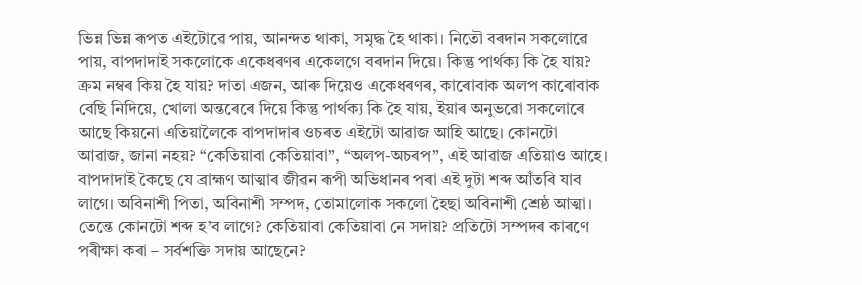ভিন্ন ভিন্ন ৰূপত এইটোৱে পায়, আনন্দত থাকা, সমৃদ্ধ হৈ থাকা। নিতৌ বৰদান সকলোৱে পায়, বাপদাদাই সকলোকে একেধৰণৰ একেলগে বৰদান দিয়ে। কিন্তু পাৰ্থক্য কি হৈ যায়? ক্ৰম নম্বৰ কিয় হৈ যায়? দাতা এজন, আৰু দিয়েও একেধৰণৰ, কাৰোবাক অলপ কাৰোবাক বেছি নিদিয়ে, খোলা অন্তৰেৰে দিয়ে কিন্তু পাৰ্থক্য কি হৈ যায়, ইয়াৰ অনুভৱো সকলোৰে আছে কিয়নো এতিয়ালৈকে বাপদাদাৰ ওচৰত এইটো আৱাজ আহি আছে। কোনটো আৱাজ, জানা নহয়? “কেতিয়াবা কেতিয়াবা”, “অলপ-অচৰপ”, এই আৱাজ এতিয়াও আহে। বাপদাদাই কৈছে যে ব্ৰাহ্মণ আত্মাৰ জীৱন ৰূপী অভিধানৰ পৰা এই দুটা শব্দ আঁতৰি যাব লাগে। অবিনাশী পিতা, অবিনাশী সম্পদ, তোমালোক সকলো হৈছা অবিনাশী শ্ৰেষ্ঠ আত্মা। তেন্তে কোনটো শব্দ হ’ব লাগে? কেতিয়াবা কেতিয়াবা নে সদায়? প্ৰতিটো সম্পদৰ কাৰণে পৰীক্ষা কৰা – সৰ্বশক্তি সদায় আছেনে?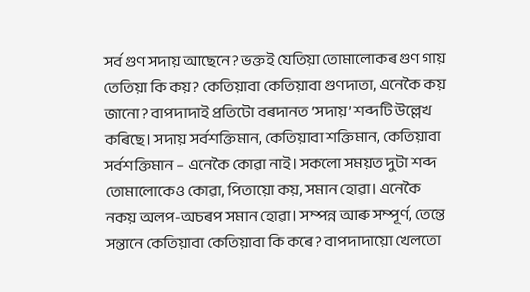সৰ্ব গুণ সদায় আছেনে? ভক্তই যেতিয়া তোমালোকৰ গুণ গায় তেতিয়া কি কয়? কেতিয়াবা কেতিয়াবা গুণদাতা, এনেকৈ কয় জানো? বাপদাদাই প্ৰতিটো বৰদানত ‘সদায়’ শব্দটি উল্লেখ কৰিছে। সদায় সৰ্বশক্তিমান, কেতিয়াবা শক্তিমান, কেতিয়াবা সৰ্বশক্তিমান – এনেকৈ কোৱা নাই। সকলো সময়ত দুটা শব্দ তোমালোকেও কোৱা, পিতায়ো কয়, সমান হোৱা। এনেকৈ নকয় অলপ-অচৰপ সমান হোৱা। সম্পন্ন আৰু সম্পূৰ্ণ, তেন্তে সন্তানে কেতিয়াবা কেতিয়াবা কি কৰে? বাপদাদায়ো খেলতো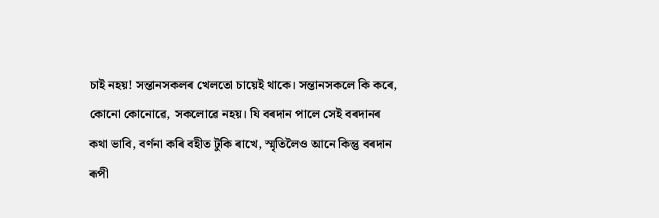চাই নহয়! সন্তানসকলৰ খেলতো চায়েই থাকে। সন্তানসকলে কি কৰে, কোনো কোনোৱে, সকলোৱে নহয়। যি বৰদান পালে সেই বৰদানৰ কথা ভাবি, বৰ্ণনা কৰি বহীত টুকি ৰাখে, স্মৃতিলৈও আনে কিন্তু বৰদান ৰূপী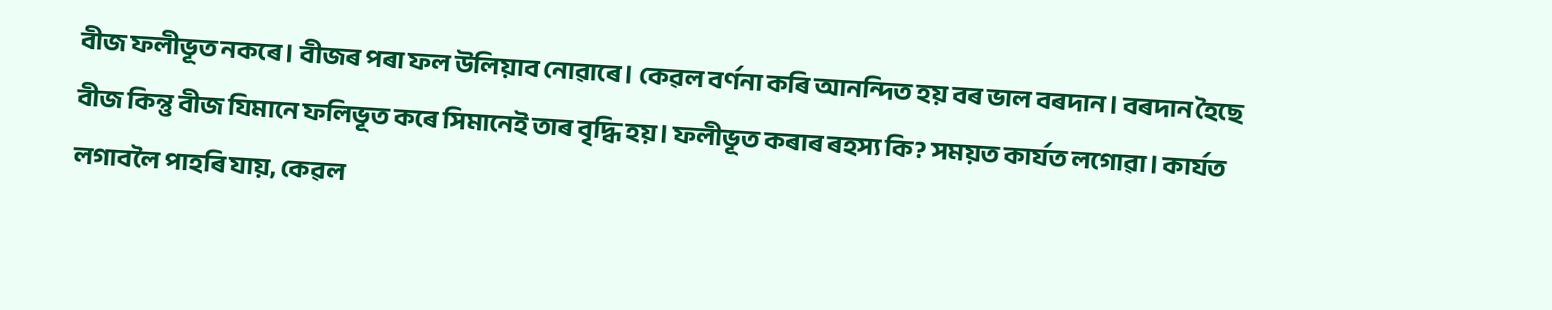বীজ ফলীভূত নকৰে। বীজৰ পৰা ফল উলিয়াব নোৱাৰে। কেৱল বৰ্ণনা কৰি আনন্দিত হয় বৰ ভাল বৰদান। বৰদান হৈছে বীজ কিন্তু বীজ যিমানে ফলিভূত কৰে সিমানেই তাৰ বৃদ্ধি হয়। ফলীভূত কৰাৰ ৰহস্য কি? সময়ত কাৰ্যত লগোৱা। কাৰ্যত লগাবলৈ পাহৰি যায়, কেৱল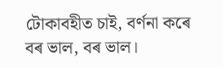টোকাবহীত চাই, বৰ্ণনা কৰে বৰ ভাল, বৰ ভাল।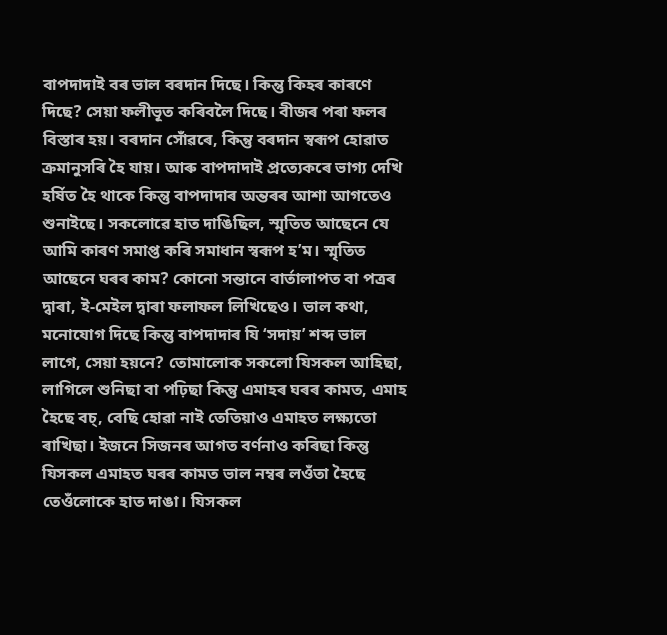বাপদাদাই বৰ ভাল বৰদান দিছে। কিন্তু কিহৰ কাৰণে দিছে? সেয়া ফলীভূত কৰিবলৈ দিছে। বীজৰ পৰা ফলৰ বিস্তাৰ হয়। বৰদান সোঁৱৰে, কিন্তু বৰদান স্বৰূপ হোৱাত ক্ৰমানুসৰি হৈ যায়। আৰু বাপদাদাই প্ৰত্যেকৰে ভাগ্য দেখি হৰ্ষিত হৈ থাকে কিন্তু বাপদাদাৰ অন্তৰৰ আশা আগতেও শুনাইছে। সকলোৱে হাত দাঙিছিল, স্মৃতিত আছেনে যে আমি কাৰণ সমাপ্ত কৰি সমাধান স্বৰূপ হ’ম। স্মৃতিত আছেনে ঘৰৰ কাম? কোনো সন্তানে বাৰ্তালাপত বা পত্ৰৰ দ্বাৰা, ই-মেইল দ্বাৰা ফলাফল লিখিছেও। ভাল কথা, মনোযোগ দিছে কিন্তু বাপদাদাৰ যি ‘সদায়’ শব্দ ভাল লাগে, সেয়া হয়নে? তোমালোক সকলো যিসকল আহিছা, লাগিলে শুনিছা বা পঢ়িছা কিন্তু এমাহৰ ঘৰৰ কামত, এমাহ হৈছে বচ্‌, বেছি হোৱা নাই তেতিয়াও এমাহত লক্ষ্যতো ৰাখিছা। ইজনে সিজনৰ আগত বৰ্ণনাও কৰিছা কিন্তু যিসকল এমাহত ঘৰৰ কামত ভাল নম্বৰ লওঁতা হৈছে তেওঁলোকে হাত দাঙা। যিসকল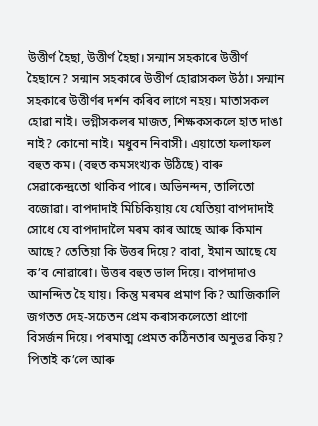উত্তীৰ্ণ হৈছা, উত্তীৰ্ণ হৈছা। সন্মান সহকাৰে উত্তীৰ্ণ হৈছানে? সন্মান সহকাৰে উত্তীৰ্ণ হোৱাসকল উঠা। সন্মান সহকাৰে উত্তীৰ্ণৰ দৰ্শন কৰিব লাগে নহয়। মাতাসকল হোৱা নাই। ভগ্নীসকলৰ মাজত, শিক্ষকসকলে হাত দাঙা নাই? কোনো নাই। মধুবন নিবাসী। এয়াতো ফলাফল বহুত কম। (বহুত কমসংখ্যক উঠিছে) বাৰু সেৱাকেন্দ্ৰতো থাকিব পাৰে। অভিনন্দন, তালিতো বজোৱা। বাপদাদাই মিচিকিয়ায় যে যেতিয়া বাপদাদাই সোধে যে বাপদাদালৈ মৰম কাৰ আছে আৰু কিমান আছে? তেতিয়া কি উত্তৰ দিয়ে? বাবা, ইমান আছে যে ক’ব নোৱাৰো। উত্তৰ বহুত ভাল দিয়ে। বাপদাদাও আনন্দিত হৈ যায়। কিন্তু মৰমৰ প্ৰমাণ কি? আজিকালি জগতত দেহ-সচেতন প্ৰেম কৰাসকলেতো প্ৰাণো বিসৰ্জন দিয়ে। পৰমাত্ম প্ৰেমত কঠিনতাৰ অনুভৱ কিয়? পিতাই ক’লে আৰু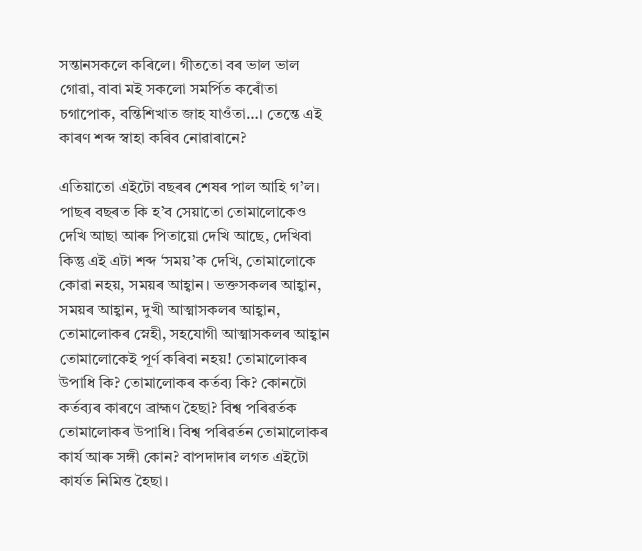সন্তানসকলে কৰিলে। গীততো বৰ ভাল ভাল গোৱা, বাবা মই সকলো সমৰ্পিত কৰোঁতা চগাপোক, বন্তিশিখাত জাহ যাওঁতা…। তেন্তে এই কাৰণ শব্দ স্বাহা কৰিব নোৱাৰানে?

এতিয়াতো এইটো বছৰৰ শেষৰ পাল আহি গ’ল। পাছৰ বছৰত কি হ’ব সেয়াতো তোমালোকেও দেখি আছা আৰু পিতায়ো দেখি আছে, দেখিবা কিন্তু এই এটা শব্দ ‘সময়’ক দেখি, তোমালোকে কোৱা নহয়, সময়ৰ আহ্বান। ভক্তসকলৰ আহ্বান, সময়ৰ আহ্বান, দুখী আত্মাসকলৰ আহ্বান, তোমালোকৰ স্নেহী, সহযোগী আত্মাসকলৰ আহ্বান তোমালোকেই পূৰ্ণ কৰিবা নহয়! তোমালোকৰ উপাধি কি? তোমালোকৰ কৰ্তব্য কি? কোনটো কৰ্তব্যৰ কাৰণে ব্ৰাহ্মণ হৈছা? বিশ্ব পৰিৱৰ্তক তোমালোকৰ উপাধি। বিশ্ব পৰিৱৰ্তন তোমালোকৰ কাৰ্য আৰু সঙ্গী কোন? বাপদাদাৰ লগত এইটো কাৰ্যত নিমিত্ত হৈছা।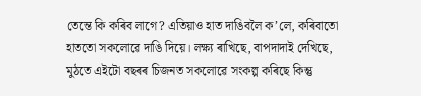তেন্তে কি কৰিব লাগে? এতিয়াও হাত দাঙিবলৈ ক’লে, কৰিবাতো হাততো সকলোৱে দাঙি দিয়ে। লক্ষ্য ৰাখিছে, বাপদাদাই দেখিছে, মুঠতে এইটো বছৰৰ চিজনত সকলোৱে সংকল্প কৰিছে কিন্তু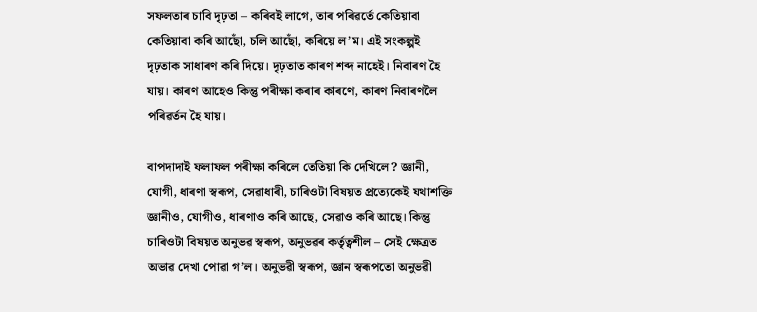সফলতাৰ চাবি দৃঢ়তা – কৰিবই লাগে, তাৰ পৰিৱৰ্তে কেতিয়াবা কেতিয়াবা কৰি আছোঁ, চলি আছোঁ, কৰিয়ে ল’ম। এই সংকল্পই দৃঢ়তাক সাধাৰণ কৰি দিয়ে। দৃঢ়তাত কাৰণ শব্দ নাহেই। নিবাৰণ হৈ যায়। কাৰণ আহেও কিন্তু পৰীক্ষা কৰাৰ কাৰণে, কাৰণ নিবাৰণলৈ পৰিৱৰ্তন হৈ যায়।

বাপদাদাই ফলাফল পৰীক্ষা কৰিলে তেতিয়া কি দেখিলে? জ্ঞানী, যোগী, ধাৰণা স্বৰূপ, সেৱাধাৰী, চাৰিওটা বিষয়ত প্ৰত্যেকেই যথাশক্তি জ্ঞানীও, যোগীও, ধাৰণাও কৰি আছে, সেৱাও কৰি আছে। কিন্তু চাৰিওটা বিষয়ত অনুভৱ স্বৰূপ, অনুভৱৰ কৰ্তৃত্বশীল – সেই ক্ষেত্ৰত অভাৱ দেখা পোৱা গ’ল। অনুভৱী স্বৰূপ, জ্ঞান স্বৰূপতো অনুভৱী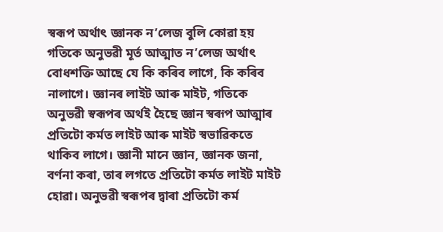স্বৰূপ অৰ্থাৎ জ্ঞানক ন’লেজ বুলি কোৱা হয় গতিকে অনুভৱী মূৰ্ত আত্মাত ন’লেজ অৰ্থাৎ বোধশক্তি আছে যে কি কৰিব লাগে, কি কৰিব নালাগে। জ্ঞানৰ লাইট আৰু মাইট, গতিকে অনুভৱী স্বৰূপৰ অৰ্থই হৈছে জ্ঞান স্বৰূপ আত্মাৰ প্ৰতিটো কৰ্মত লাইট আৰু মাইট স্বভাৱিকতে থাকিব লাগে। জ্ঞানী মানে জ্ঞান, জ্ঞানক জনা, বৰ্ণনা কৰা, তাৰ লগতে প্ৰতিটো কৰ্মত লাইট মাইট হোৱা। অনুভৱী স্বৰূপৰ দ্বাৰা প্ৰতিটো কৰ্ম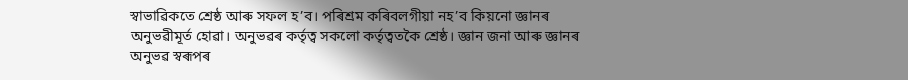স্বাভাৱিকতে শ্ৰেষ্ঠ আৰু সফল হ’ব। পৰিশ্ৰম কৰিবলগীয়া নহ’ব কিয়নো জ্ঞানৰ অনুভৱীমূৰ্ত হোৱা। অনুভৱৰ কৰ্তৃত্ব সকলো কৰ্তৃত্বতকৈ শ্ৰেষ্ঠ। জ্ঞান জনা আৰু জ্ঞানৰ অনুভৱ স্বৰূপৰ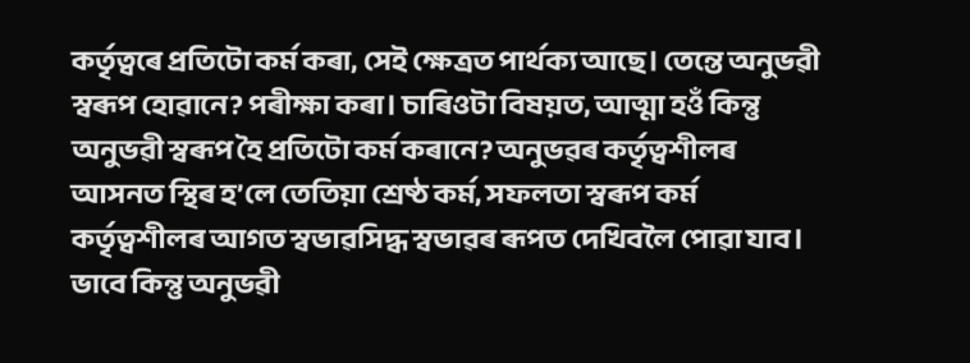কৰ্তৃত্বৰে প্ৰতিটো কৰ্ম কৰা, সেই ক্ষেত্ৰত পাৰ্থক্য আছে। তেন্তে অনুভৱী স্বৰূপ হোৱানে? পৰীক্ষা কৰা। চাৰিওটা বিষয়ত, আত্মা হওঁ কিন্তু অনুভৱী স্বৰূপ হৈ প্ৰতিটো কৰ্ম কৰানে? অনুভৱৰ কৰ্তৃত্বশীলৰ আসনত স্থিৰ হ’লে তেতিয়া শ্ৰেষ্ঠ কৰ্ম, সফলতা স্বৰূপ কৰ্ম কৰ্তৃত্বশীলৰ আগত স্বভাৱসিদ্ধ স্বভাৱৰ ৰূপত দেখিবলৈ পোৱা যাব। ভাবে কিন্তু অনুভৱী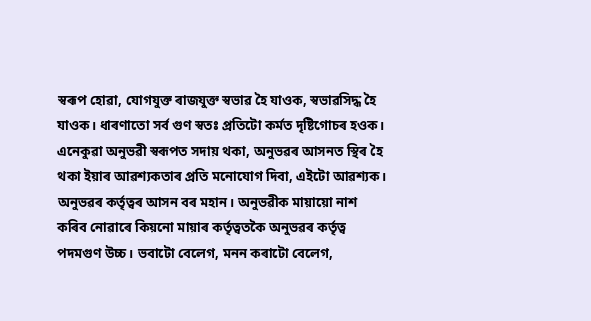স্বৰূপ হোৱা, যোগযুক্ত ৰাজযুক্ত স্বভাৱ হৈ যাওক, স্বভাৱসিদ্ধ হৈ যাওক। ধাৰণাতো সৰ্ব গুণ স্বতঃ প্ৰতিটো কৰ্মত দৃষ্টিগোচৰ হওক। এনেকুৱা অনুভৱী স্বৰূপত সদায় থকা, অনুভৱৰ আসনত স্থিৰ হৈ থকা ইয়াৰ আৱশ্যকতাৰ প্ৰতি মনোযোগ দিবা, এইটো আৱশ্যক। অনুভৱৰ কৰ্তৃত্বৰ আসন বৰ মহান। অনুভৱীক মায়ায়ো নাশ কৰিব নোৱাৰে কিয়নো মায়াৰ কৰ্তৃত্বতকৈ অনুভৱৰ কৰ্তৃত্ব পদমগুণ উচ্চ। ভবাটো বেলেগ, মনন কৰাটো বেলেগ,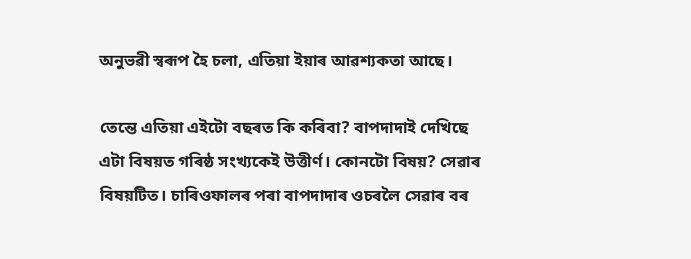অনুভৱী স্বৰূপ হৈ চলা, এতিয়া ইয়াৰ আৱশ্যকতা আছে।

তেন্তে এতিয়া এইটো বছৰত কি কৰিবা? বাপদাদাই দেখিছে এটা বিষয়ত গৰিষ্ঠ সংখ্যকেই উত্তীৰ্ণ। কোনটো বিষয়? সেৱাৰ বিষয়টিত। চাৰিওফালৰ পৰা বাপদাদাৰ ওচৰলৈ সেৱাৰ বৰ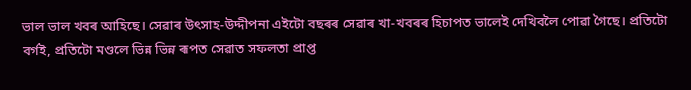ভাল ভাল খবৰ আহিছে। সেৱাৰ উৎসাহ-উদ্দীপনা এইটো বছৰৰ সেৱাৰ খা-খবৰৰ হিচাপত ভালেই দেখিবলৈ পোৱা গৈছে। প্ৰতিটো বৰ্গই, প্ৰতিটো মণ্ডলে ভিন্ন ভিন্ন ৰূপত সেৱাত সফলতা প্ৰাপ্ত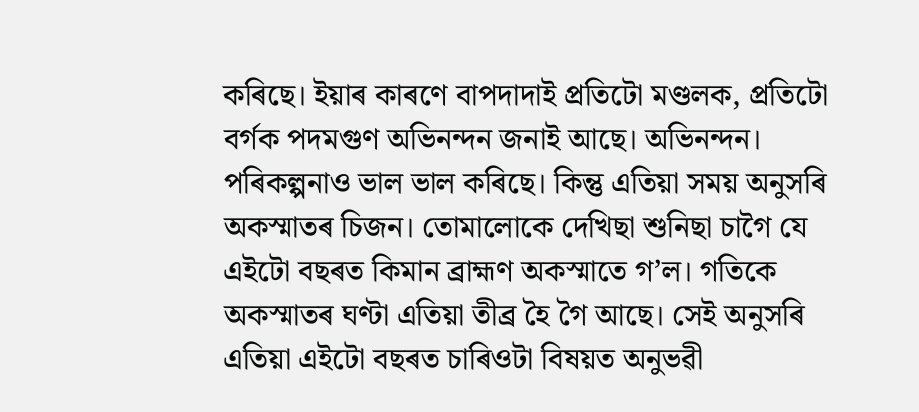কৰিছে। ইয়াৰ কাৰণে বাপদাদাই প্ৰতিটো মণ্ডলক, প্ৰতিটো বৰ্গক পদমগুণ অভিনন্দন জনাই আছে। অভিনন্দন। পৰিকল্পনাও ভাল ভাল কৰিছে। কিন্তু এতিয়া সময় অনুসৰি অকস্মাতৰ চিজন। তোমালোকে দেখিছা শুনিছা চাগৈ যে এইটো বছৰত কিমান ব্ৰাহ্মণ অকস্মাতে গ’ল। গতিকে অকস্মাতৰ ঘণ্টা এতিয়া তীব্ৰ হৈ গৈ আছে। সেই অনুসৰি এতিয়া এইটো বছৰত চাৰিওটা বিষয়ত অনুভৱী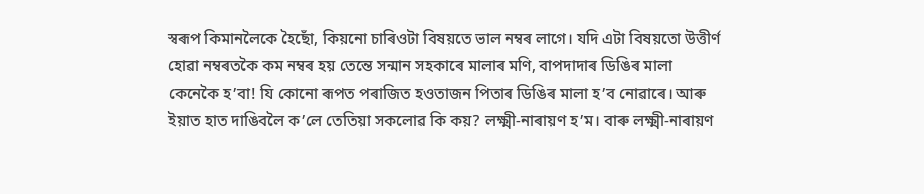স্বৰূপ কিমানলৈকে হৈছোঁ, কিয়নো চাৰিওটা বিষয়তে ভাল নম্বৰ লাগে। যদি এটা বিষয়তো উত্তীৰ্ণ হোৱা নম্বৰতকৈ কম নম্বৰ হয় তেন্তে সন্মান সহকাৰে মালাৰ মণি, বাপদাদাৰ ডিঙিৰ মালা কেনেকৈ হ’বা! যি কোনো ৰূপত পৰাজিত হওতাজন পিতাৰ ডিঙিৰ মালা হ’ব নোৱাৰে। আৰু ইয়াত হাত দাঙিবলৈ ক’লে তেতিয়া সকলোৱ কি কয়? লক্ষ্মী-নাৰায়ণ হ’ম। বাৰু লক্ষ্মী-নাৰায়ণ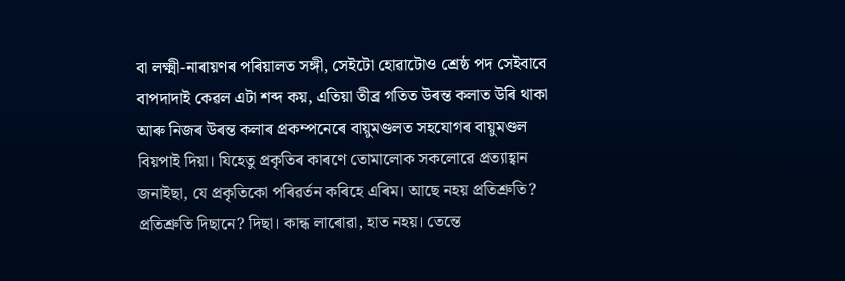বা লক্ষ্মী-নাৰায়ণৰ পৰিয়ালত সঙ্গী, সেইটো হোৱাটোও শ্ৰেষ্ঠ পদ সেইবাবে বাপদাদাই কেৱল এটা শব্দ কয়, এতিয়া তীব্ৰ গতিত উৰন্ত কলাত উৰি থাকা আৰু নিজৰ উৰন্ত কলাৰ প্ৰকম্পনেৰে বায়ুমণ্ডলত সহযোগৰ বায়ুমণ্ডল বিয়পাই দিয়া। যিহেতু প্ৰকৃতিৰ কাৰণে তোমালোক সকলোৱে প্ৰত্যাহ্বান জনাইছা, যে প্ৰকৃতিকো পৰিৱৰ্তন কৰিহে এৰিম। আছে নহয় প্ৰতিশ্ৰুতি? প্ৰতিশ্ৰুতি দিছানে? দিছা। কান্ধ লাৰোৱা, হাত নহয়। তেন্তে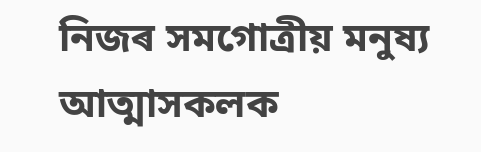নিজৰ সমগোত্ৰীয় মনুষ্য আত্মাসকলক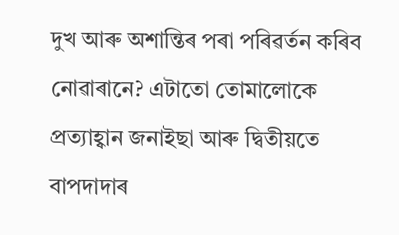দুখ আৰু অশান্তিৰ পৰা পৰিৱৰ্তন কৰিব নোৱাৰানে? এটাতো তোমালোকে প্ৰত্যাহ্বান জনাইছা আৰু দ্বিতীয়তে বাপদাদাৰ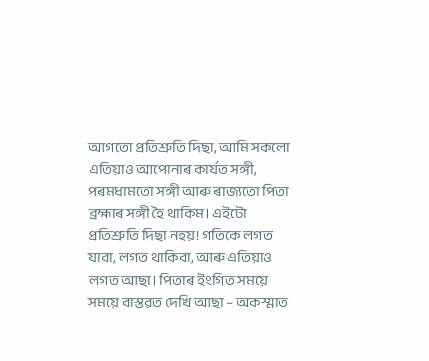আগতো প্ৰতিশ্ৰুতি দিছা, আমি সকলো এতিয়াও আপোনাৰ কাৰ্যত সঙ্গী, পৰমধামতো সঙ্গী আৰু ৰাজ্যতো পিতা ব্ৰহ্মাৰ সঙ্গী হৈ থাকিম। এইটো প্ৰতিশ্ৰুতি দিছা নহয়! গতিকে লগত যাবা, লগত থাকিবা, আৰু এতিয়াও লগত আছা। পিতাৰ ইংগিত সময়ে সময়ে বাস্তৱত দেখি আছা – অকস্মাত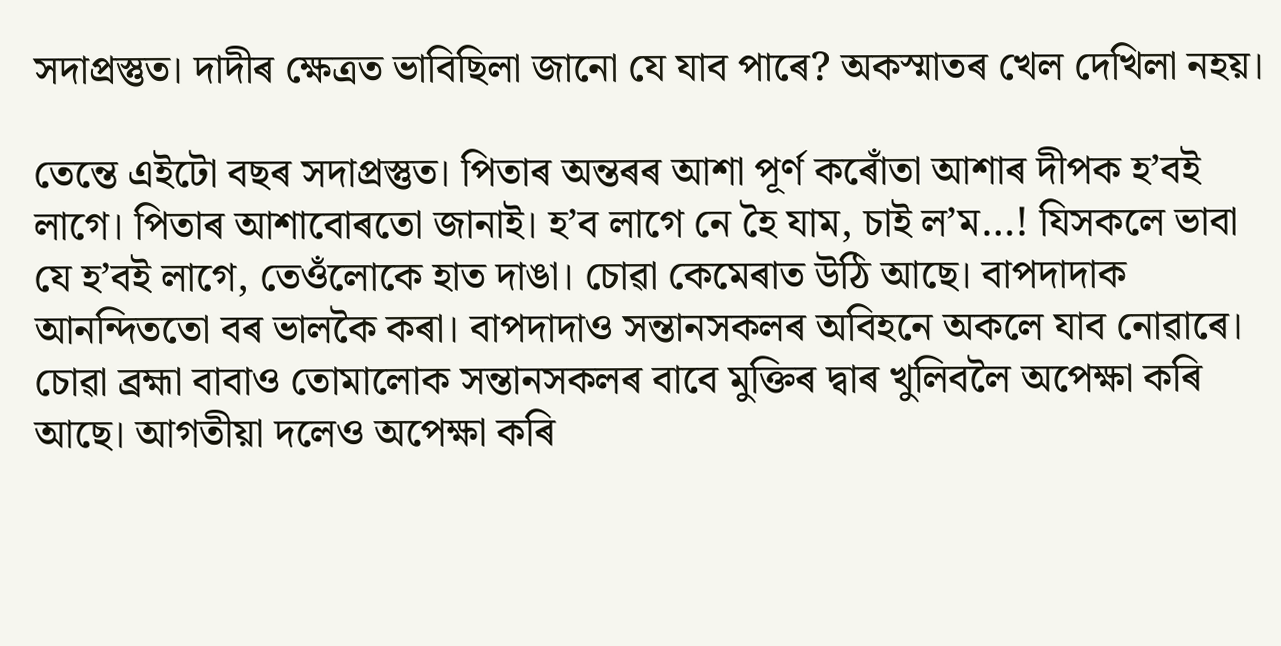সদাপ্ৰস্তুত। দাদীৰ ক্ষেত্ৰত ভাবিছিলা জানো যে যাব পাৰে? অকস্মাতৰ খেল দেখিলা নহয়।

তেন্তে এইটো বছৰ সদাপ্ৰস্তুত। পিতাৰ অন্তৰৰ আশা পূৰ্ণ কৰোঁতা আশাৰ দীপক হ’বই লাগে। পিতাৰ আশাবোৰতো জানাই। হ’ব লাগে নে হৈ যাম, চাই ল’ম…! যিসকলে ভাবা যে হ’বই লাগে, তেওঁলোকে হাত দাঙা। চোৱা কেমেৰাত উঠি আছে। বাপদাদাক আনন্দিততো বৰ ভালকৈ কৰা। বাপদাদাও সন্তানসকলৰ অবিহনে অকলে যাব নোৱাৰে। চোৱা ব্ৰহ্মা বাবাও তোমালোক সন্তানসকলৰ বাবে মুক্তিৰ দ্বাৰ খুলিবলৈ অপেক্ষা কৰি আছে। আগতীয়া দলেও অপেক্ষা কৰি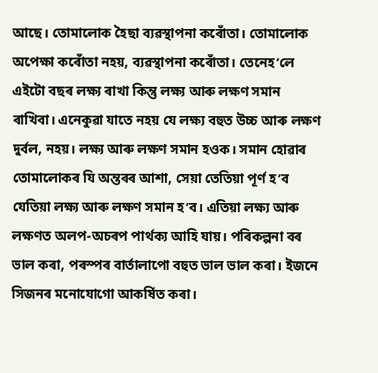আছে। তোমালোক হৈছা ব্যৱস্থাপনা কৰোঁতা। তোমালোক অপেক্ষা কৰোঁতা নহয়, ব্যৱস্থাপনা কৰোঁতা। তেনেহ’লে এইটো বছৰ লক্ষ্য ৰাখা কিন্তু লক্ষ্য আৰু লক্ষণ সমান ৰাখিবা। এনেকুৱা যাতে নহয় যে লক্ষ্য বহুত উচ্চ আৰু লক্ষণ দুৰ্বল, নহয়। লক্ষ্য আৰু লক্ষণ সমান হওক। সমান হোৱাৰ তোমালোকৰ যি অন্তৰৰ আশা, সেয়া তেতিয়া পূৰ্ণ হ’ব যেতিয়া লক্ষ্য আৰু লক্ষণ সমান হ’ব। এতিয়া লক্ষ্য আৰু লক্ষণত অলপ-অচৰপ পাৰ্থক্য আহি যায়। পৰিকল্পনা বৰ ভাল কৰা, পৰস্পৰ বাৰ্তালাপো বহুত ভাল ভাল কৰা। ইজনে সিজনৰ মনোযোগো আকৰ্ষিত কৰা।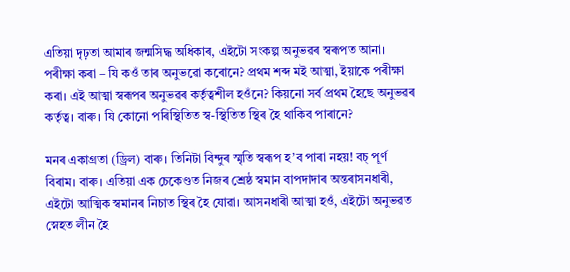এতিয়া দৃঢ়তা আমাৰ জন্মসিদ্ধ অধিকাৰ, এইটো সংকল্প অনুভৱৰ স্বৰূপত আনা। পৰীক্ষা কৰা – যি কওঁ তাৰ অনুভৱো কৰোনে? প্ৰথম শব্দ মই আত্মা, ইয়াকে পৰীক্ষা কৰা। এই আত্মা স্বৰূপৰ অনুভৱৰ কৰ্তৃত্বশীল হওঁনে? কিয়নো সৰ্ব প্ৰথম হৈছে অনুভৱৰ কৰ্তৃত্ব। বাৰু। যি কোনো পৰিস্থিতিত স্ব-স্থিতিত স্থিৰ হৈ থাকিব পাৰানে?

মনৰ একাগ্ৰতা (ড্ৰিল) বাৰু। তিনিটা বিন্দুৰ স্মৃতি স্বৰূপ হ’ব পাৰা নহয়! বচ্‌ পূৰ্ণ বিৰাম। বাৰু। এতিয়া এক চেকেণ্ডত নিজৰ শ্ৰেষ্ঠ স্বমান বাপদাদাৰ অন্তৰাসনধাৰী, এইটো আত্মিক স্বমানৰ নিচাত স্থিৰ হৈ যোৱা। আসনধাৰী আত্মা হওঁ, এইটো অনুভৱত স্নেহত লীন হৈ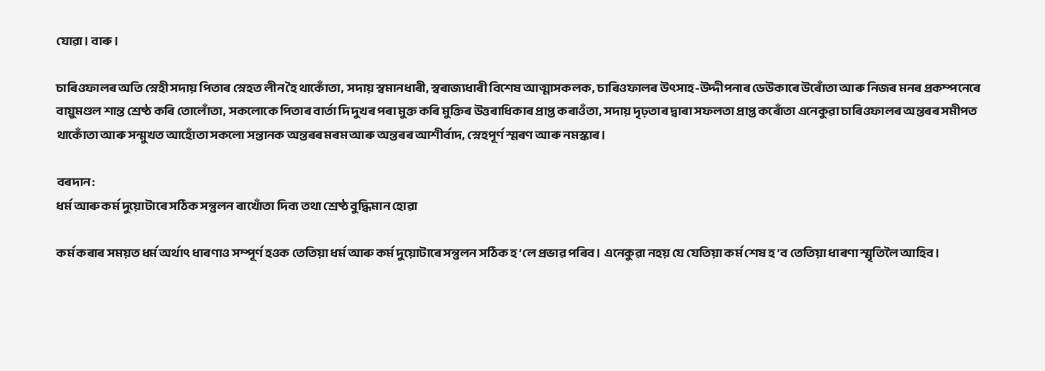যোৱা। বাৰু।

চাৰিওফালৰ অতি স্নেহী সদায় পিতাৰ স্নেহত লীন হৈ থাকোঁতা, সদায় স্বমানধাৰী, স্বৰাজ্যধাৰী বিশেষ আত্মাসকলক, চাৰিওফালৰ উৎসাহ-উদ্দীপনাৰ ডেউকাৰে উৰোঁতা আৰু নিজৰ মনৰ প্ৰকম্পনেৰে বায়ুমণ্ডল শান্ত শ্ৰেষ্ঠ কৰি তোলোঁতা, সকলোকে পিতাৰ বাৰ্তা দি দুখৰ পৰা মুক্ত কৰি মুক্তিৰ উত্তৰাধিকাৰ প্ৰাপ্ত কৰাওঁতা, সদায় দৃঢ়তাৰ দ্বাৰা সফলতা প্ৰাপ্ত কৰোঁতা এনেকুৱা চাৰিওফালৰ অন্তৰৰ সমীপত থাকোঁতা আৰু সন্মুখত আহোঁতা সকলো সন্তানক অন্তৰৰ মৰম আৰু অন্তৰৰ আশীৰ্বাদ, স্নেহপূৰ্ণ স্মৰণ আৰু নমস্কাৰ।

বৰদান:
ধৰ্ম আৰু কৰ্ম দুয়োটাৰে সঠিক সন্তুলন ৰাখোঁতা দিব্য তথা শ্ৰেষ্ঠ বুদ্ধিমান হোৱা

কৰ্ম কৰাৰ সময়ত ধৰ্ম অৰ্থাৎ ধাৰণাও সম্পূৰ্ণ হওক তেতিয়া ধৰ্ম আৰু কৰ্ম দুয়োটাৰে সন্তুলন সঠিক হ’লে প্ৰভাৱ পৰিব। এনেকুৱা নহয় যে যেতিয়া কৰ্ম শেষ হ’ব তেতিয়া ধাৰণা স্মৃতিলৈ আহিব।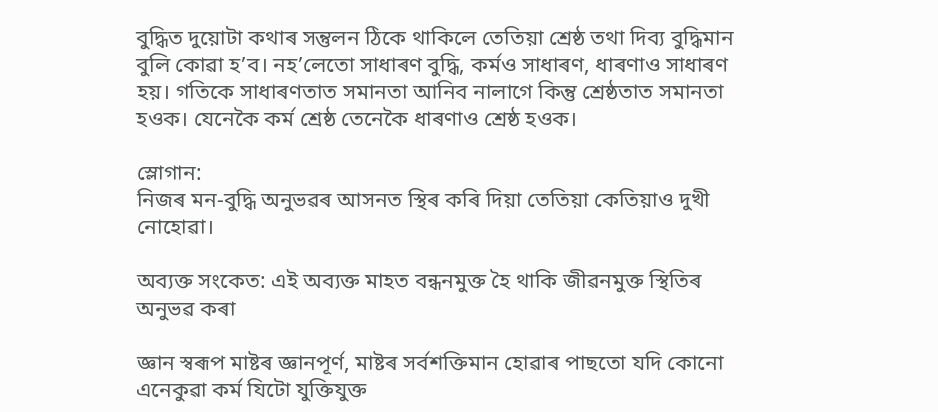বুদ্ধিত দুয়োটা কথাৰ সন্তুলন ঠিকে থাকিলে তেতিয়া শ্ৰেষ্ঠ তথা দিব্য বুদ্ধিমান বুলি কোৱা হ’ব। নহ’লেতো সাধাৰণ বুদ্ধি, কৰ্মও সাধাৰণ, ধাৰণাও সাধাৰণ হয়। গতিকে সাধাৰণতাত সমানতা আনিব নালাগে কিন্তু শ্ৰেষ্ঠতাত সমানতা হওক। যেনেকৈ কৰ্ম শ্ৰেষ্ঠ তেনেকৈ ধাৰণাও শ্ৰেষ্ঠ হওক।

স্লোগান:
নিজৰ মন-বুদ্ধি অনুভৱৰ আসনত স্থিৰ কৰি দিয়া তেতিয়া কেতিয়াও দুখী নোহোৱা।

অব্যক্ত সংকেত: এই অব্যক্ত মাহত বন্ধনমুক্ত হৈ থাকি জীৱনমুক্ত স্থিতিৰ অনুভৱ কৰা

জ্ঞান স্বৰূপ মাষ্টৰ জ্ঞানপূৰ্ণ, মাষ্টৰ সৰ্বশক্তিমান হোৱাৰ পাছতো যদি কোনো এনেকুৱা কৰ্ম যিটো যুক্তিযুক্ত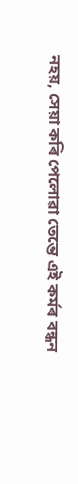নহয়, সেয়া কৰি পেলোৱা তেন্তে এই কৰ্মৰ বন্ধন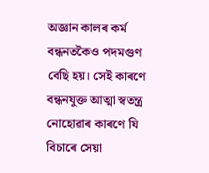অজ্ঞান কালৰ কৰ্ম বন্ধনতকৈও পদমগুণ বেছি হয়। সেই কাৰণে বন্ধনযুক্ত আত্মা স্বতন্ত্ৰ নোহোৱাৰ কাৰণে যি বিচাৰে সেয়া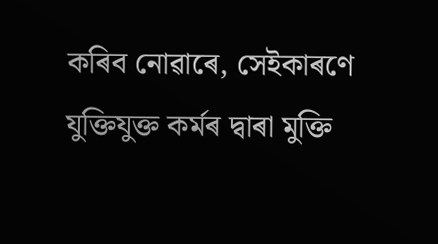কৰিব নোৱাৰে, সেইকাৰণে যুক্তিযুক্ত কৰ্মৰ দ্বাৰা মুক্তি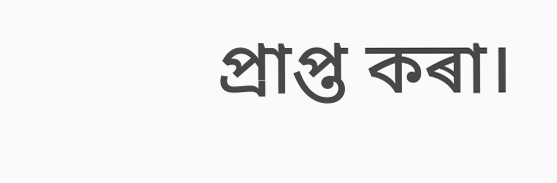প্ৰাপ্ত কৰা।